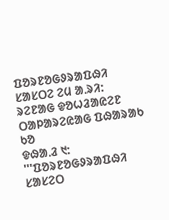ᱯᱚᱨᱱᱚᱜᱽᱨᱟᱯᱷᱤ ᱥᱟᱥᱛᱮ ᱮᱢ ᱟᱹᱨᱤ: ᱨᱮᱱᱟᱜ ᱫᱚᱦᱲᱟᱭᱮᱱ ᱛᱟᱞᱟᱨᱮᱭᱟᱜ ᱯᱷᱟᱨᱟᱠ ᱠᱚ
ᱫᱷᱟᱹᱲ ᱑:
'''ᱯᱚᱨᱱᱚᱜᱽᱨᱟᱯᱷᱤ ᱥᱟᱥᱮᱛ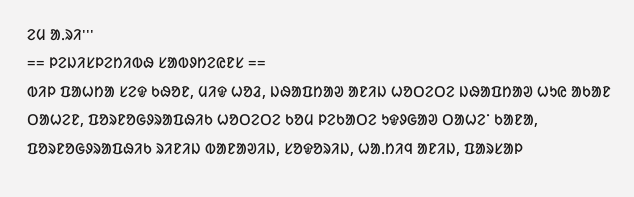ᱮᱢ ᱟᱹᱨᱤ'''
== ᱞᱮᱡᱤᱥᱞᱮᱴᱤᱵᱷ ᱥᱟᱵᱽᱴᱮᱭᱱᱥ ==
ᱵᱤᱞ ᱯᱟᱦᱴᱟ ᱥᱮᱫ ᱠᱷᱚᱱ, ᱢᱤᱫ ᱦᱚᱲ, ᱡᱷᱟᱯᱴᱟᱣ ᱟᱱᱤᱡ ᱦᱚᱛᱮᱛᱮ ᱡᱷᱟᱯᱴᱟᱣ ᱦᱩᱭ ᱟᱠᱟᱱ ᱛᱟᱦᱮᱱ, ᱯᱚᱨᱱᱚᱜᱽᱨᱟᱯᱷᱤᱠ ᱦᱚᱛᱮᱛᱮ ᱠᱚᱢ ᱞᱮᱠᱟᱛᱮ ᱩᱫᱽᱜᱟᱣ ᱛᱟᱦᱮᱸ ᱠᱟᱱᱟ, ᱯᱚᱨᱱᱚᱜᱽᱨᱟᱯᱷᱤᱠ ᱨᱤᱱᱤᱡ ᱵᱟᱱᱟᱣᱤᱡ, ᱥᱚᱫᱚᱨᱤᱡ, ᱦᱟᱹᱴᱤᱧ ᱟᱱᱤᱡ, ᱯᱟᱨᱥᱟᱞ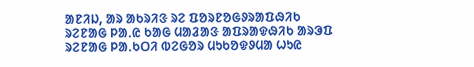ᱟᱱᱤᱡ, ᱟᱨ ᱟᱠᱨᱤᱝ ᱨᱮ ᱯᱚᱨᱱᱚᱜᱽᱨᱟᱯᱷᱤᱠ ᱨᱮᱱᱟᱜ ᱞᱟᱹᱭ ᱠᱟᱜ ᱢᱟᱲᱟᱝ ᱟᱯᱨᱟᱫᱷᱤᱠ ᱟᱨᱳᱯ ᱨᱮᱱᱟᱜ ᱞᱟᱹᱠᱛᱤ ᱵᱮᱜᱚᱨ ᱢᱩᱠᱚᱫᱽᱢᱟ ᱦᱩᱭ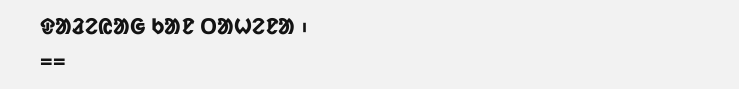ᱫᱟᱲᱮᱭᱟᱜ ᱠᱟᱱ ᱛᱟᱦᱮᱱᱟ ᱾
==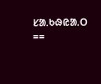ᱥᱟᱹᱠᱷᱭᱟᱹᱛ ==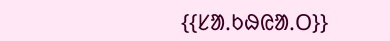{{ᱥᱟᱹᱠᱷᱭᱟᱹᱛ}}